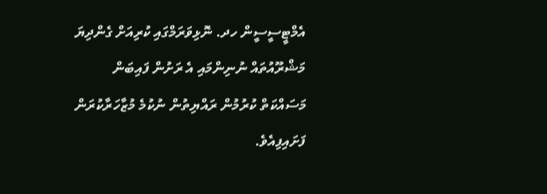އެމްޓީސީސީން ހދ. ނޮޅިވަރަމްގައި ކުރިއަށް ގެންދިޔަ މަޝްރޫއުތައް ނުނިންމައި އެ ރަށުން ފައިބަން މަސައްކަތް ކުރުމުން ރައްޔިތުން ނުކުމެ މުޒާހަރާކުރަން ފަށައިފިއެވެ.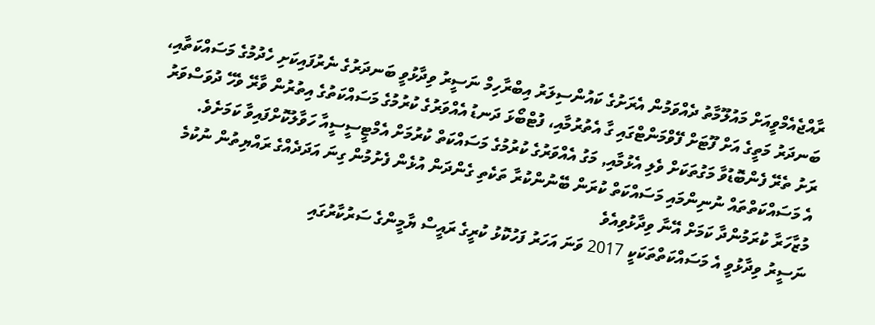ރާއްޖެއެމްވީއަށް މައުލޫމާތު ދެއްވަމުން އެރަށުގެ ކައުންސިލަރު އިބްރާހިމް ނަސީރު ވިދާޅުވީ ބަނދަރުގެ ނެރުފައިކަށި ހެދުމުގެ މަސައްކަތާއި، ބަނދަރު މަތީގެ އަށް ފޫޓަށް ފޭވްމަންޓްގައި ގާ އެތުރުމާއި، ފުޓްބޯޅަ ދަނޑު އެއްވަރުގެ ކުރުމުގެ މަސައްކަތުގެ އިތުރުން ވާރޭ ވެހޭ ދުވަސްވަރު ރަށު ތެރޭ ފެންބޮޑުވާ މަގުތަކަށް ވެލި އެޅުމާއި, މަގު އެއްވަރުގެ ކުރުމުގެ މަސައްކަތް ކުރުމަށް އެމްޓީސީސީއާ ހަވާލުކޮށްފައިވާ ކަމަށެވެ.
އެ މަސައްކަތްތައް ނުނިންމައި މަސައްކަތް ކުރަން ބޭނުންކުރާ ތަކެތި ގެންދަން އުޅެން ފެށުމުން ގިނަ އަދަދެއްގެ ރައްޔިތުން ނުކުމެ މުޒާހަރާ ކުރަމުންދާ ކަމަށް އޭނާ ވިދާޅުވިއެވެ
ނަސީރު ވިދާޅުވީ އެ މަސައްކަތްތަކަކީ 2017 ވަނަ އަހަރު ފަހުކޮޅު ކުރީގެ ރައީސް ޔާމީންގެ ސަރުކާރުގައި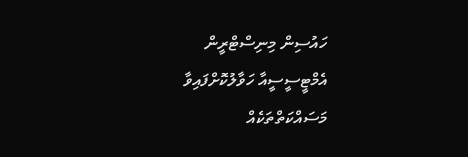ހައުސިން މިނިސްޓްރީން އެމްޓީސީސީއާ ހަވާލުކޮށްފައިވާ މަސައްކަތްތަކެއް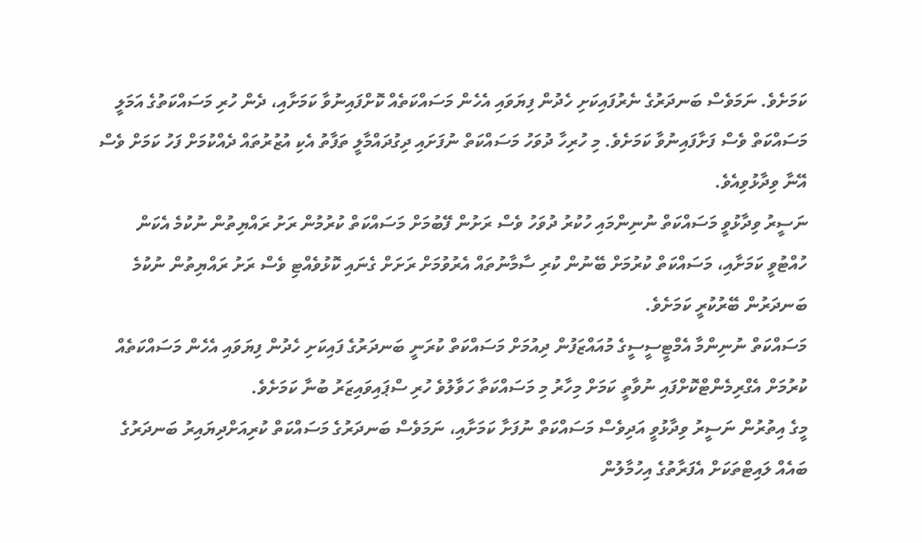ކަމަށެވެ. ނަމަވެސް ބަނދަރުގެ ނެރުފައިކަށި ހެދުން ފިޔަވައި އެހެން މަސައްކަތެއް ކޮށްފައިނުވާ ކަމަށާއި، ދެން ހުރި މަސައްކަތުގެ އަމަލީ މަސައްކަތް ވެސް ފަށާފައިނުވާ ކަމަށެވެ. މި ހުރިހާ ދުވަހު މަސައްކަތް ނުފަށައި ދިގުދައްމާލީ ތަފާތު އެކި އުޒުރުތައް ދެއްކުމަށް ފަހު ކަމަށް ވެސް އޭނާ ވިދާޅުވިއެވެ.
ނަސީރު ވިދާޅުވީ މަސައްކަތް ނުނިންމައި ހުކުރު ދުވަހު ވެސް ރަށުން ފޭބުމަށް މަސައްކަތް ކުރުމުން ރަށު ރައްޔިތުން ނުކުމެ އެކަން ހުއްޓުވީ ކަމަށާއި، މަސައްކަތް ކުރުމަށް ބޭނުން ކުރި ސާމާނުތައް އެރުވުމަށް ރަށަށް ގެނައި ކޮޅުވެއްޓި ވެސް ރަށު ރައްޔިތުން ނުކުމެ ބަނދަރުން ބޭރުކުރީ ކަމަށެވެ.
މަސައްކަތް ނުނިންމާ އެމްޓީސީސީގެ މުއައްޒަފުން ދިއުމަށް މަސައްކަތް ކުރަނީ ބަނދަރުގެ ފައިކަށި ހެދުން ފިޔަވައި އެހެން މަސައްކަތެއް ކުރުމަށް އެގްރިމެންޓްކޮށްފައި ނުވާތީ ކަމަށް މިހާރު މި މަސައްކަތާ ހަވާލުވެ ހުރި ސްޕައިވައިޒަރު ބުނާ ކަމަށެވެ.
މީގެ އިތުރުން ނަސީރު ވިދާޅުވީ އަދިވެސް މަސައްކަތް ނުފަށާ ކަމަށާއި، ނަމަވެސް ބަނދަރުގެ މަސައްކަތް ކުރިއަށްދިޔައިރު ބަނދަރުގެ ބައެއް ލައިޓްތަކަށް އެފަރާތުގެ އިހުމާލުން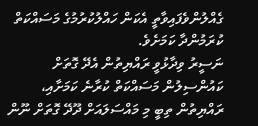ގެއްލުންވެފައިވާތީ އެކަން ހައްލުކުރުމުގެ މަސައްކަތް ކުރަމުންދާ ކަމަށެވެ.
ނަސީރު ވިދާޅުވީ ރައްޔިތުން އެދޭ ގޮތަށް ކައުންސިލުން މަސައްކަތް ކުރާނެ ކަމަށާއި، ރައްޔިތުން ތިބީ މި މައްސަލައަށް ދޫދޭ ގޮތަށް ނޫން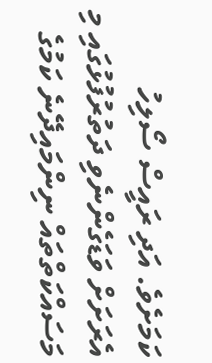ކަމަށެވެ. އަދި ރައީސް ސޯލިހު އެރަށަށް ވަޑަގެންނެވި ދަތުރުފުޅުގައި މި މަސައްކަތްތައް ނިންމައިދޭނެ ކަމުގެ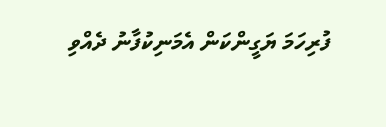ފުރިހަމަ ޔަގީންކަން އެމަނިކުފާނު ދެއްވި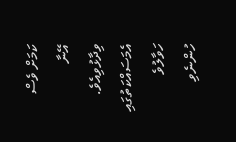ކަމަށް ވެސް އޭނާ ވިދާޅުވިއެވެ.
އެމަސައްކަތުގައި ހަވާލުވެ ހުންނެވި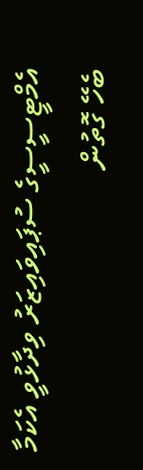އެމްޓީސީސީގެ ސުޕައިވައިޒަރު ވިދާޅުވީ އެކަމާ ބެހޭ ގޮތުން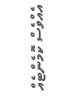އެއްވެސް ކޮމެންޓެއް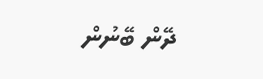ދޭން ބޭނުން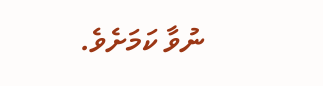ނުވާ ކަމަށެވެ.